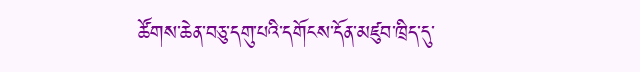ཚོགས་ཆེན་བཅུ་དགུ་པའི་དགོངས་དོན་མཛུབ་ཁྲིད་དུ་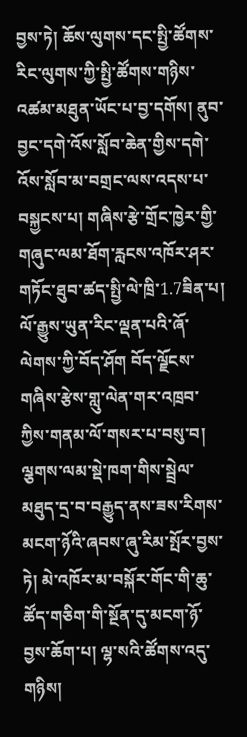བྱས་ཏེ། ཆོས་ལུགས་དང་སྤྱི་ཚོགས་རིང་ལུགས་ཀྱི་སྤྱི་ཚོགས་གཉིས་འཚམ་མཐུན་ཡོང་པ་བྱ་དགོས། ནུབ་བྱང་དགེ་འོས་སློབ་ཆེན་གྱིས་དགེ་འོས་སློབ་མ་བགྲང་ལས་འདས་པ་བསྐྱངས་པ། གཞིས་རྩེ་གྲོང་ཁྱེར་གྱི་གཞུང་ལམ་ཐོག་རླངས་འཁོར་ཤར་གཏོང་ཐུབ་ཚད་སྤྱི་ལེ་ཁྲི་1.7ཟིན་པ། ལོ་རྒྱུས་ཡུན་རིང་ལྡན་པའི་ཞོ་ལེགས་ཀྱི་བོད་ཤོག བོད་ལྗོངས་གཞིས་རྩེས་གླུ་ལེན་གར་འཁྲབ་ཀྱིས་གནམ་ལོ་གསར་པ་བསུ་བ། ལྕགས་ལམ་སྡེ་ཁག་གིས་སྦྲེལ་མཐུད་དྲ་བ་བརྒྱུད་ནས་ཟས་རིགས་མངག་ཉོའི་ཞབས་ཞུ་རིམ་སྤོར་བྱས་ཏེ། མེ་འཁོར་མ་བསྐོར་གོང་གི་ཆུ་ཚོད་གཅིག་གི་སྔོན་དུ་མངག་ཉོ་བྱས་ཆོག་པ། ལྷ་སའི་ཚོགས་འདུ་གཉིས།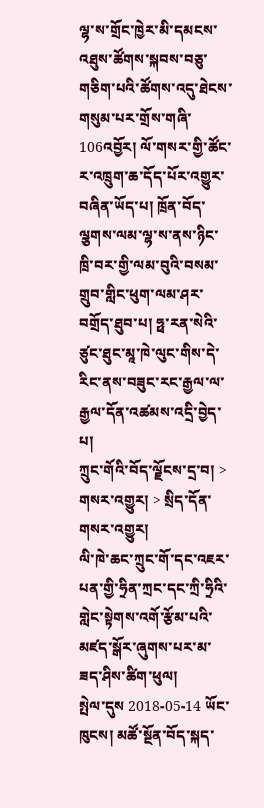ལྷ་ས་གྲོང་ཁྱེར་མི་དམངས་འཐུས་ཚོགས་སྐབས་བཅུ་གཅིག་པའི་ཚོགས་འདུ་ཐེངས་གསུམ་པར་གྲོས་གཞི་106འབྱོར། ལོ་གསར་གྱི་ཚོང་ར་འཁྲུག་ཆ་དོད་པོར་འགྱུར་བཞིན་ཡོད་པ། ཁྲོན་བོད་ལྕགས་ལམ་ལྷ་ས་ནས་ཉིང་ཁྲི་བར་གྱི་ལམ་བུའི་བསམ་གྲུབ་གླིང་ཕུག་ལམ་ཤར་བགྲོད་ཐུབ་པ། ཧྥ་རན་སེའི་ཙུང་ཐུང་མཱ་ཁེ་ལུང་གིས་དེ་རིང་ནས་བཟུང་རང་རྒྱལ་ལ་རྒྱལ་དོན་འཚམས་འདྲི་བྱེད་པ།
ཀྲུང་གོའི་བོད་ལྗོངས་དྲ་བ། > གསར་འགྱུར། > སྲིད་དོན་གསར་འགྱུར།
ལི་ཁེ་ཆང་ཀྲུང་གོ་དང་འཇར་པན་གྱི་ཧྲིན་ཀྲང་དང་ཀྲི་ཧྲིའི་གླེང་སྟེགས་འགོ་རྩོམ་པའི་མཛད་སྒོར་ཞུགས་པར་མ་ཟད་ཤིས་ཚིག་ཕུལ།
སྤེལ་དུས 2018-05-14 ཡོང་ཁུངས། མཚོ་སྔོན་བོད་སྐད་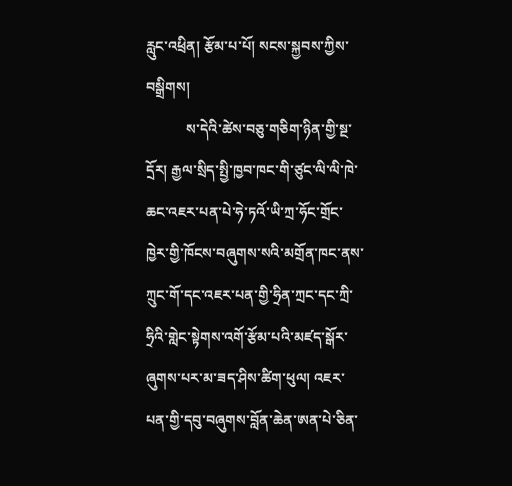རླུང་འཕྲིན། རྩོམ་པ་པོ། སངས་སྐྱབས་ཀྱིས་བསྒྲིགས།
           ས་དེའི་ཚེས་བཅུ་གཅིག་ཉིན་གྱི་སྔ་དྲོར། རྒྱལ་སྲིད་སྤྱི་ཁྱབ་ཁང་གི་ཙུང་ལི་ལི་ཁེ་ཆང་འཇར་པན་པེ་ཧེ་ཏའོ་ཡི་ཀྲ་ཧོང་གྲོང་ཁྱེར་གྱི་ཁོངས་བཞུགས་སའི་མགྲོན་ཁང་ནས་ཀྲུང་གོ་དང་འཇར་པན་གྱི་ཧྲིན་ཀྲང་དང་ཀྲི་ཧྲིའི་གླེང་སྟེགས་འགོ་རྩོམ་པའི་མཛད་སྒོར་ཞུགས་པར་མ་ཟད་ཤིས་ཚིག་ཕུལ། འཇར་པན་གྱི་དབུ་བཞུགས་བློན་ཆེན་ཨན་པེ་ཅིན་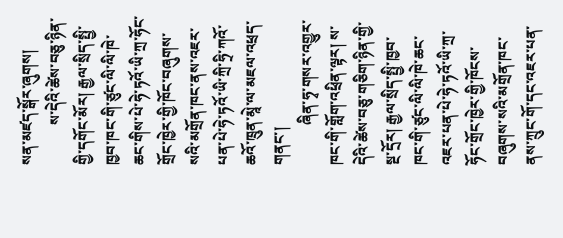སན་མཛད་སྒོར་ཞུགས།
           ས་དེའི་ཚེས་བཅུ་ཉིན་གྱི་དགོང་མོར། རྒྱལ་སྲིད་སྤྱི་ཁྱབ་ཁང་གི་ཙུང་ལི་ལི་ཁེ་ཆང་གིས་པེ་ཧེ་ཏའོ་ཡི་ཀྲ་ཧོང་གྲོང་ཁྱེར་གྱི་ཁོང་བཞུགས་སའི་མགྲོན་ཁང་ནས་འཇར་པན་པེ་ཧེ་ཏའོ་ཡི་ཀྲི་ཧྲི་ཀའོ་ཆའོ་ཁྲུན་མཱེ་ལ་མཇལ་འཕྲད་གནང་།
           ཞིན་ཧྭ་གསར་འགྱུར་ཁང་གི་གློག་འཕྲིན་ལྟར། ས་དེའི་ཚེས་བཅུ་གཅིག་ཉིན་གྱི་སྔ་དྲོར། རྒྱལ་སྲིད་སྤྱི་ཁྱབ་ཁང་གི་ཙུང་ལི་ལི་ཁེ་ཆང་འཇར་པན་པེ་ཧེ་ཏའོ་ཡི་ཀྲ་ཧོང་གྲོང་ཁྱེར་གྱི་ཁོངས་བཞུགས་སའི་མགྲོན་ཁང་ནས་ཀྲུང་གོ་དང་འཇར་པན་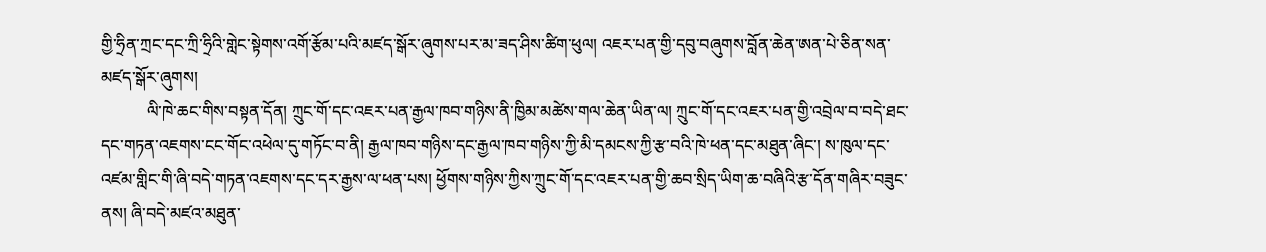གྱི་ཧྲིན་ཀྲང་དང་ཀྲི་ཧྲིའི་གླེང་སྟེགས་འགོ་རྩོམ་པའི་མཛད་སྒོར་ཞུགས་པར་མ་ཟད་ཤིས་ཚིག་ཕུལ། འཇར་པན་གྱི་དབུ་བཞུགས་བློན་ཆེན་ཨན་པེ་ཅིན་སན་མཛད་སྒོར་ཞུགས།
           ལི་ཁེ་ཆང་གིས་བསྟན་དོན། ཀྲུང་གོ་དང་འཇར་པན་རྒྱལ་ཁབ་གཉིས་ནི་ཁྱིམ་མཚེས་གལ་ཆེན་ཡིན་ལ། ཀྲུང་གོ་དང་འཇར་པན་གྱི་འབྲེལ་བ་བདེ་ཐང་དང་གཏན་འཇགས་ངང་གོང་འཕེལ་དུ་གཏོང་བ་ནི། རྒྱལ་ཁབ་གཉིས་དང་རྒྱལ་ཁབ་གཉིས་ཀྱི་མི་དམངས་ཀྱི་རྩ་བའི་ཁེ་ཕན་དང་མཐུན་ཞིང་། ས་ཁུལ་དང་འཛམ་གླིང་གི་ཞི་བདེ་གཏན་འཇགས་དང་དར་རྒྱས་ལ་ཕན་པས། ཕྱོགས་གཉིས་ཀྱིས་ཀྲུང་གོ་དང་འཇར་པན་གྱི་ཆབ་སྲིད་ཡིག་ཆ་བཞིའི་རྩ་དོན་གཞིར་བཟུང་ནས། ཞི་བདེ་མཛའ་མཐུན་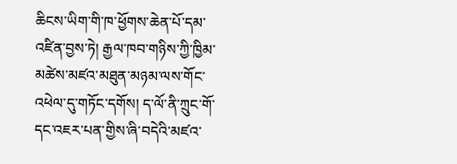ཆིངས་ཡིག་གི་ཁ་ཕྱོགས་ཆེན་པོ་དམ་འཛིན་བྱས་ཏེ། རྒྱལ་ཁབ་གཉིས་ཀྱི་ཁྱིམ་མཚེས་མཛའ་མཐུན་མཉམ་ལས་གོང་འཕེལ་དུ་གཏོང་དགོས། ད་ལོ་ནི་ཀྲུང་གོ་དང་འཇར་པན་གྱིས་ཞི་བདེའི་མཛའ་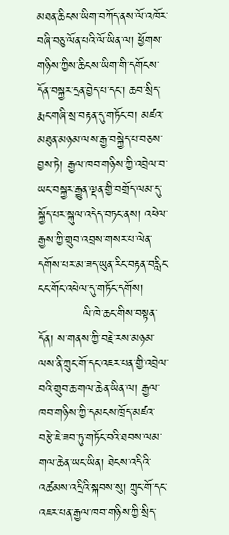མཐན་ཆིངས་ཡིག་བཀོད་ནས་ལོ་འཁོར་བཞི་བཅུ་ལོན་པའི་ལོ་ཡིན་ལ། ཕྱོགས་གཉིས་ཀྱིས་ཆིངས་ཡིག་གི་དགོངས་དོན་བསྐྱར་དྲན་བྱེད་པ་དང་། ཆབ་སྲིད་རྨང་གཞི་སྲ་བརྟན་དུ་གཏོང་བ། མཛའ་མཐུན་མཉམ་ལས་རྒྱ་བསྐྱེད་པ་བཅས་བྱས་ཏེ། རྒྱལ་ཁབ་གཉིས་ཀྱི་འབྲེལ་བ་ཡང་བསྐྱར་རྒྱུན་ལྡན་གྱི་བགྲོད་ལམ་དུ་སྐྱོད་པར་སྐུལ་འདེད་བཏང་ནས། འཕེལ་རྒྱས་ཀྱི་གྲུབ་འབྲས་གསར་པ་ལེན་དགོས་པར་མ་ཟད་ཡུན་རིང་བརྟན་བརླིང་ངང་གོང་འཕེལ་དུ་གཏོང་དགོས།
           ལི་ཁེ་ཆང་གིས་བསྟན་དོན། ས་གནས་ཀྱི་བརྗེ་རས་མཉམ་ལས་ནི་ཀྲུང་གོ་དང་འཇར་པན་གྱི་འབྲེལ་བའི་གྲུབ་ཆ་གལ་ཆེན་ཡིན་ལ། རྒྱལ་ཁབ་གཉིས་ཀྱི་དམངས་ཁྲོད་མཛའ་བརྩེ་ཇེ་ཟབ་ཏུ་གཏོང་བའི་ཐབས་ལམ་གལ་ཆེན་ཡང་ཡིན། ཐེངས་འདིའི་འཚམས་འདྲིའི་སྐབས་སུ། ཀྲུང་གོ་དང་འཇར་པན་རྒྱལ་ཁབ་གཉིས་ཀྱི་སྲིད་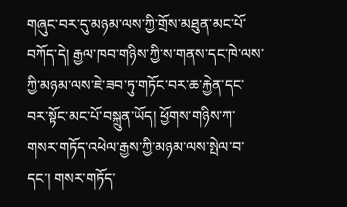གཞུང་བར་དུ་མཉམ་ལས་ཀྱི་གྲོས་མཐུན་མང་པོ་བཀོད་དེ། རྒྱལ་ཁབ་གཉིས་ཀྱི་ས་གནས་དང་ཁེ་ལས་ཀྱི་མཉམ་ལས་ཇེ་ཟབ་ཏུ་གཏོང་བར་ཆ་རྐྱེན་དང་བར་སྟོང་མང་པོ་བསྐྲུན་ཡོད། ཕྱོགས་གཉིས་ཀ་གསར་གཏོད་འཕེལ་རྒྱས་ཀྱི་མཉམ་ལས་སྤེལ་བ་དང་། གསར་གཏོད་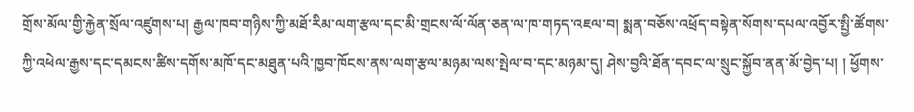གྲོས་མོལ་གྱི་རྐྱེན་སྲོལ་འཛུགས་པ། རྒྱལ་ཁབ་གཉིས་ཀྱི་མཐོ་རིམ་ལག་རྩལ་དང་མི་གྲངས་ལོ་ལོན་ཅན་ལ་ཁ་གཏད་འཇལ་བ། སྨན་བཅོས་འཕྲོད་བསྟེན་སོགས་དཔལ་འབྱོར་སྤྱི་ཚོགས་ཀྱི་འཕེལ་རྒྱས་དང་དམངས་ཚིས་དགོས་མཁོ་དང་མཐུན་པའི་ཁྱབ་ཁོངས་ནས་ལག་རྩལ་མཉམ་ལས་སྤེལ་བ་དང་མཉམ་དུ། ཤེས་བྱའི་ཐོན་དབང་ལ་སྲུང་སྐྱོབ་ནན་མོ་བྱེད་པ། ། ཕྱོགས་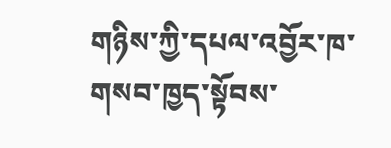གཉིས་ཀྱི་དཔལ་འབྱོར་ཁ་གསབ་ཁྱད་སྟོབས་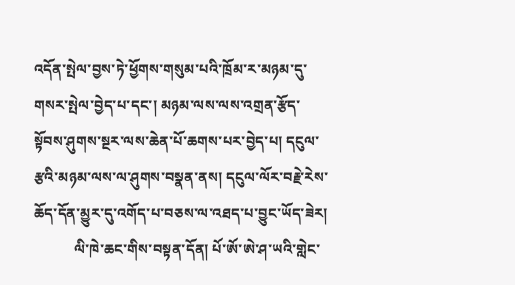འདོན་སྤེལ་བྱས་ཏེ་ཕྱོགས་གསུམ་པའི་ཁྲོམ་ར་མཉམ་དུ་གསར་སྤེལ་བྱེད་པ་དང་། མཉམ་ལས་ལས་འགྲན་རྩོད་སྟོབས་ཤུགས་སྔར་ལས་ཆེན་པོ་ཆགས་པར་བྱེད་པ། དངུལ་རྩའི་མཉམ་ལས་ལ་ཤུགས་བསྣན་ནས། དངུལ་ལོར་བརྗེ་རེས་ཆོད་དོན་མྱུར་དུ་འགོད་པ་བཅས་ལ་འཐད་པ་བྱུང་ཡོད་ཟེར།
           ལི་ཁེ་ཆང་གིས་བསྟན་དོན། པོ་ཨོ་ཨེ་ཤ་ཡའི་གླེང་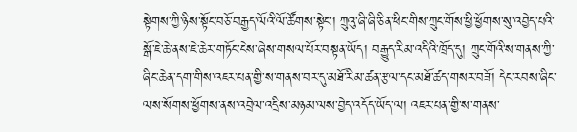སྟེགས་ཀྱི་ཉིས་སྟོང་བཅོ་བརྒྱད་ལོའི་ལོ་ཚོགས་སྟེང་། ཀྲུའུ་ཞི་ཞི་ཅིན་ཕིང་གིས་ཀྲུང་གོས་ཕྱི་ཕྱོགས་སུ་འབྱེད་པའི་སྒོ་ཇེ་ཆེ་ནས་ཇེ་ཆེར་གཏོང་ངེས་ཞེས་གསལ་པོར་བསྟན་ཡོད། བརྒྱུད་རིམ་འདིའི་ཁྲོད་དུ། ཀྲུང་གོའི་ས་གནས་ཀྱི་ཞིང་ཆེན་དག་གིས་འཇར་པན་གྱི་ས་གནས་བར་དུ་མཐོ་རིམ་ཚན་རྩལ་དང་མཐོ་ཚད་གསར་བཟོ། དེང་རབས་ཞིང་ལས་སོགས་ཕྱོགས་ནས་འབྲེལ་འདྲིས་མཉམ་ལས་བྱེད་འདོད་ཡོད་ལ། འཇར་པན་གྱི་ས་གནས་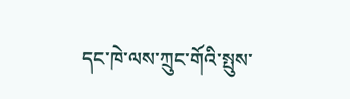དང་ཁེ་ལས་ཀྲུང་གོའི་སྤུས་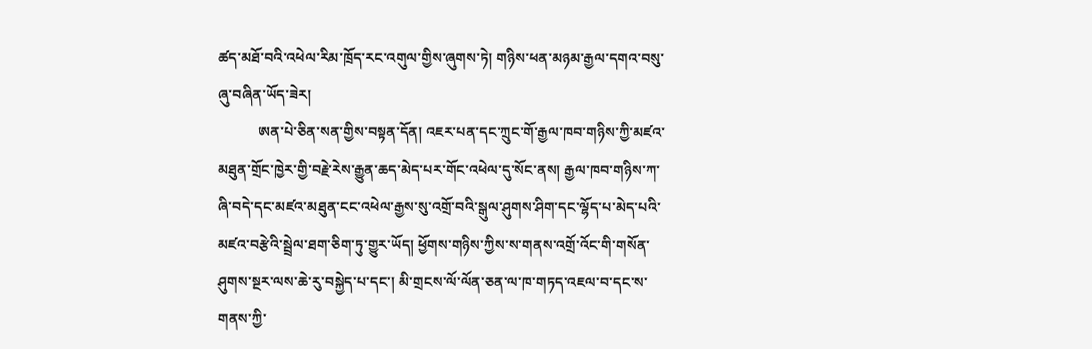ཚད་མཐོ་བའི་འཕེལ་རིམ་ཁྲོད་རང་འགུལ་གྱིས་ཞུགས་ཏེ། གཉིས་ཕན་མཉམ་རྒྱལ་དགའ་བསུ་ཞུ་བཞིན་ཡོད་ཟེར།
           ཨན་པེ་ཅིན་སན་གྱིས་བསྟན་དོན། འཇར་པན་དང་ཀྲུང་གོ་རྒྱལ་ཁབ་གཉིས་ཀྱི་མཛའ་མཐུན་གྲོང་ཁྱེར་གྱི་བརྗེ་རེས་རྒྱུན་ཆད་མེད་པར་གོང་འཕེལ་དུ་སོང་ནས། རྒྱལ་ཁབ་གཉིས་ཀ་ཞི་བདེ་དང་མཛའ་མཐུན་ངང་འཕེལ་རྒྱས་སུ་འགྲོ་བའི་སྒུལ་ཤུགས་ཤིག་དང་ལྷོད་པ་མེད་པའི་མཛའ་བརྩེའི་སྦྲེལ་ཐག་ཅིག་ཏུ་གྱུར་ཡོད། ཕྱོགས་གཉིས་ཀྱིས་ས་གནས་འགྲོ་འོང་གི་གསོན་ཤུགས་སྔར་ལས་ཆེ་རུ་བསྐྱེད་པ་དང་། མི་གྲངས་ལོ་ལོན་ཅན་ལ་ཁ་གཏད་འཇལ་བ་དང་ས་གནས་ཀྱི་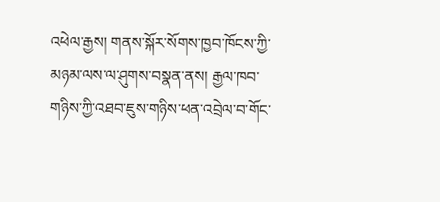འཕེལ་རྒྱས། གནས་སྐོར་སོགས་ཁྱབ་ཁོངས་ཀྱི་མཉམ་ལས་ལ་ཤུགས་བསྣན་ནས། རྒྱལ་ཁབ་གཉིས་ཀྱི་འཐབ་ཇུས་གཉིས་ཕན་འབྲེལ་བ་གོང་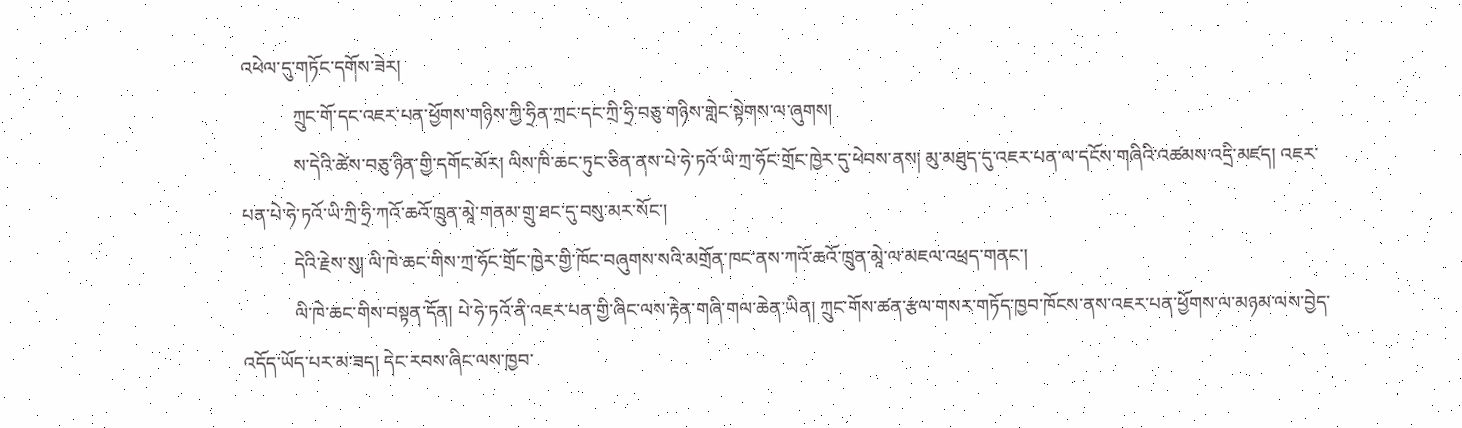འཕེལ་དུ་གཏོང་དགོས་ཟེར།
           ཀྲུང་གོ་དང་འཇར་པན་ཕྱོགས་གཉིས་ཀྱི་ཧྲིན་ཀྲང་དང་ཀྲི་ཧྲི་བཅུ་གཉིས་གླེང་སྟེགས་ལ་ཞུགས།
           ས་དེའི་ཚེས་བཅུ་ཉིན་གྱི་དགོང་མོར། ལིས་ཁི་ཆང་ཏུང་ཅིན་ནས་པེ་ཧེ་ཏའོ་ཡི་ཀྲ་ཧོང་གྲོང་ཁྱེར་དུ་ཕེབས་ནས། མུ་མཐུད་དུ་འཇར་པན་ལ་དངོས་གཞིའི་འཚམས་འདྲི་མཛད། འཇར་པན་པེ་ཧེ་ཏའོ་ཡི་ཀྲི་ཧྲི་ཀའོ་ཆའོ་ཁྲུན་མཱེ་གནམ་གྲུ་ཐང་དུ་བསུ་མར་སོང་།
           དེའི་རྗེས་སུ། ལི་ཁེ་ཆང་གིས་ཀྲ་ཧོང་གྲོང་ཁྱེར་གྱི་ཁོང་བཞུགས་སའི་མགྲོན་ཁང་ནས་ཀའོ་ཆའོ་ཁྲུན་མཱེ་ལ་མཇལ་འཕྲད་གནང་།
           ལི་ཁེ་ཆང་གིས་བསྟན་དོན། པེ་ཧེ་ཏའོ་ནི་འཇར་པན་གྱི་ཞིང་ལས་རྟེན་གཞི་གལ་ཆེན་ཡིན། ཀྲུང་གོས་ཚན་རྩལ་གསར་གཏོད་ཁྱབ་ཁོངས་ནས་འཇར་པན་ཕྱོགས་ལ་མཉམ་ལས་བྱེད་འདོད་ཡོད་པར་མ་ཟད། དེང་རབས་ཞིང་ལས་ཁྱབ་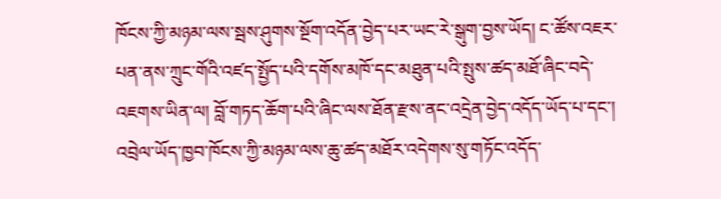ཁོངས་ཀྱི་མཉམ་ལས་སྦས་ཤུགས་སྔོག་འདོན་བྱེད་པར་ཡང་རེ་སྒུག་བྱས་ཡོད། ང་ཚོས་འཇར་པན་ནས་ཀྲུང་གོའི་འཛད་སྤྱོད་པའི་དགོས་མཁོ་དང་མཐུན་པའི་སྤུས་ཚད་མཐོ་ཞིང་བདེ་འཇགས་ཡིན་ལ། བློ་གཏད་ཆོག་པའི་ཞིང་ལས་ཐོན་རྫས་ནང་འདྲེན་བྱེད་འདོད་ཡོད་པ་དང་། འབྲེལ་ཡོད་ཁྱབ་ཁོངས་ཀྱི་མཉམ་ལས་ཆུ་ཚད་མཐོར་འདེགས་སུ་གཏོང་འདོད་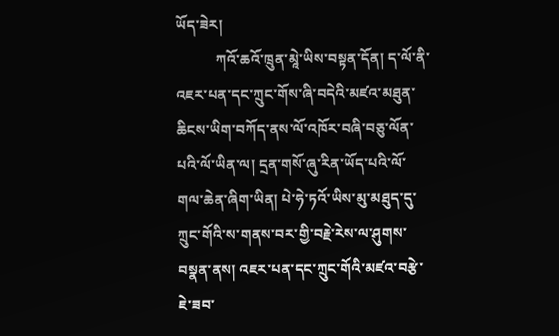ཡོད་ཟེར།
           ཀའོ་ཆའོ་ཁྲུན་མཱེ་ཡིས་བསྟན་དོན། ད་ལོ་ནི་འཇར་པན་དང་ཀྲུང་གོས་ཞི་བདེའི་མཛའ་མཐུན་ཆིངས་ཡིག་བཀོད་ནས་ལོ་འཁོར་བཞི་བཅུ་ལོན་པའི་ལོ་ཡིན་ལ། དྲན་གསོ་ཞུ་རིན་ཡོད་པའི་ལོ་གལ་ཆེན་ཞིག་ཡིན། པེ་ཧེ་ཏའོ་ཡིས་མུ་མཐུད་དུ་ཀྲུང་གོའི་ས་གནས་བར་གྱི་བརྗེ་རེས་ལ་ཤུགས་བསྣན་ནས། འཇར་པན་དང་ཀྲུང་གོའི་མཛའ་བརྩེ་ཇེ་ཟབ་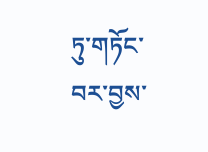ཏུ་གཏོང་བར་བྱས་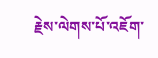རྗེས་ལེགས་པོ་འཇོག་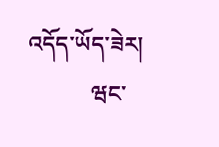འདོད་ཡོད་ཟེར།
           ཝང་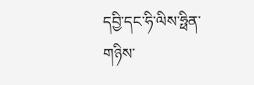དབྱི་དང་ཧི་ལིས་ཧྥིན་གཉིས་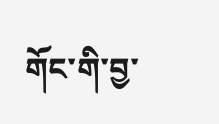གོང་གི་བྱ་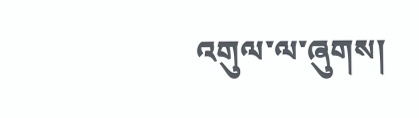འགུལ་ལ་ཞུགས།